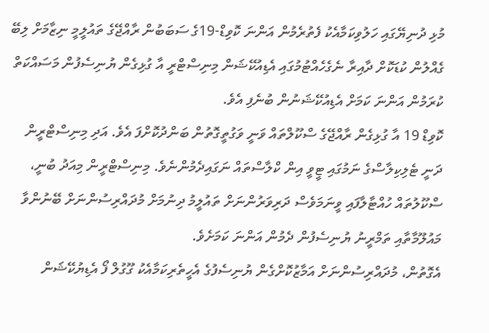މުޅި ދުނިޔޭގައި ހަލުވިކަމާއެކު ފެތުރެމުން އަންނަ ކޮވިޑް-19ގެ ސަބަބުން ރާއްޖޭގެ ތައުލީމީ ނިޒާމަށް ލިބޭ ގެއްލުން ކުޑަކޮށް ދާއިރާ ނެގެހެއްޓުމުގައި އެޑިއުކޭޝަން މިނިސްޓްރީ އާ ގުޅިގެން ޔުނިސެފުން މަސައްކަތް ކުރަމުން އަންނަ ކަމަށް އެޑިއުކޭޝަނުން ބުނެފި އެވެ.
ކޮވިޑް 19 އާ ގުޅިގެން ރާއްޖޭގެ ސްކޫލްތައް ވަނީ ވަގުތީގޮތުން ބަންދުކޮށްފަ އެވެ. އަދި މިނިސްޓްރީން ދަނީ ޓެލިކިލާސްގެ ނަމުގައި ޓީވީ އިން ކްލާސްތައް ނަގައިދެމުންނެވެ. މިނިސްޓްރީން މިއަދު ބުނީ، ސްކޫލުތައް ހުއްޓާލާފައި ވީނަމަވެސް ދަރިވަރުންނަށް ތައުލީމު ދިނުމަށް މުދައްރިސުންނަށް ބޭނުންވާ މައުލޫމާތާއި ތަމްރީނު ޔުނިސެފުން ދެމުން އަންނަ ކަމަށެވެ.
އެގޮތުން، މުދައްރިސުންނަށް އަމާޒުކޮށްގެން ޔުނިސެފުގެ އެހީތެރިކަމާއެކު ގޫގުލް ފޯ އެޑިޔުކޭޝަން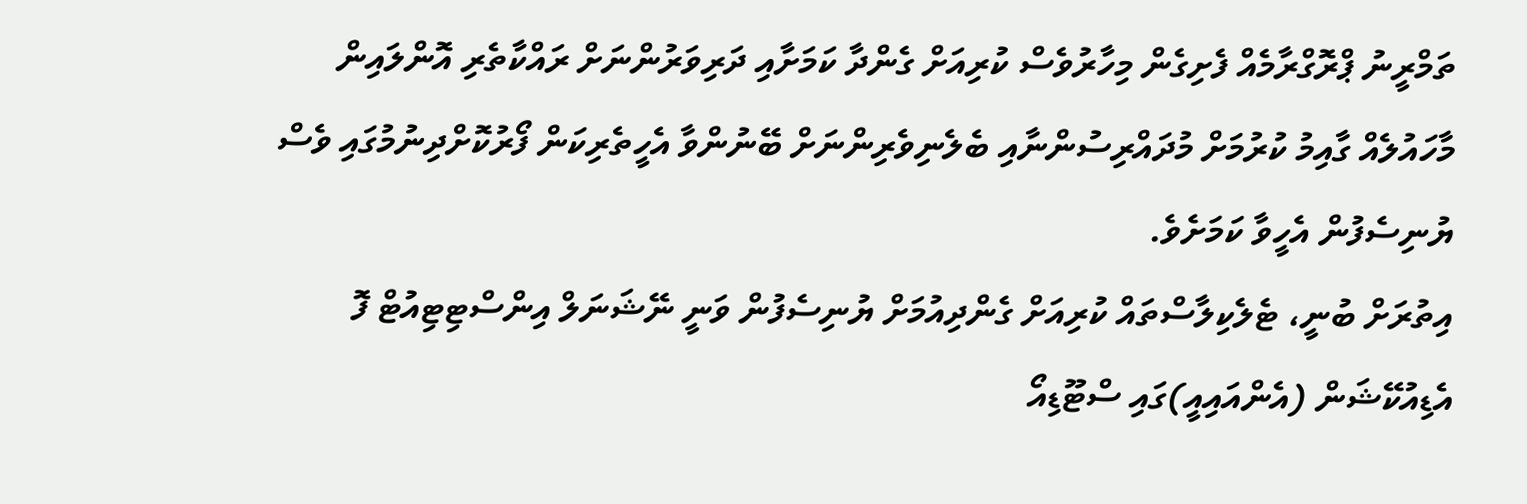ތަމްރީނު ޕްރޮގްރާމެއް ފެށިގެން މިހާރުވެސް ކުރިއަށް ގެންދާ ކަމަށާއި ދަރިވަރުންނަށް ރައްކާތެރި އޮންލައިން މާހައުލެއް ގާއިމު ކުރުމަށް މުދައްރިސުންނާއި ބެލެނިވެރިންނަށް ބޭނުންވާ އެހީތެރިކަން ފޯރުކޮށްދިނުމުގައި ވެސް ޔުނިސެފުން އެހީވާ ކަމަށެވެ.
އިތުރަށް ބުނީ، ޓެލެކިލާސްތައް ކުރިއަށް ގެންދިއުމަށް ޔުނިސެފުން ވަނީ ނޭޝަނަލް އިންސްޓިޓިއުޓް ފޮ އެޑިއުކޭޝަން (އެންއައިއީ)ގައި ސްޓޫޑިއޯ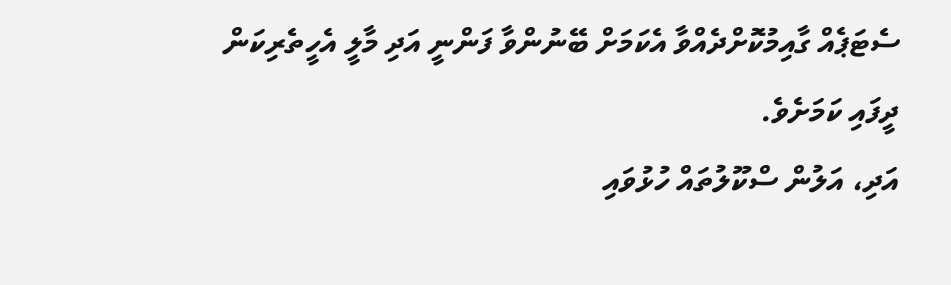ސެޓަޕެއް ގާއިމުކޮށްދެއްވާ އެކަމަށް ބޭނުންވާ ފަންނީ އަދި މާލީ އެހީތެރިކަން ދީފައި ކަމަށެވެ.
އަދި، އަލުން ސްކޫލުތައް ހުޅުވައި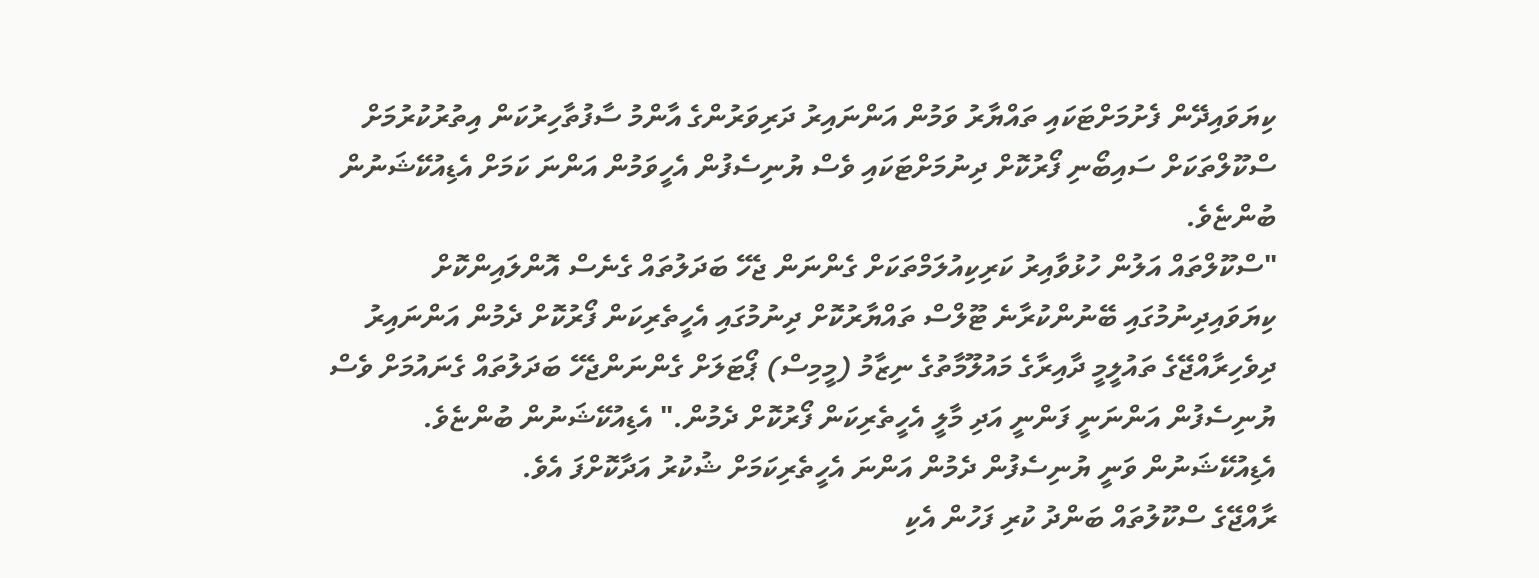ކިޔަވައިދޭން ފެށުމަށްޓަކައި ތައްޔާރު ވަމުން އަންނައިރު ދަރިވަރުންގެ އާންމު ސާފުތާހިރުކަން އިތުރުކުރުމަށް ސްކޫލްތަކަށް ސައިބޯނި ފޯރުކޮށް ދިނުމަށްޓަކައި ވެސް ޔުނިސެފުން އެހީވަމުން އަންނަ ކަމަށް އެޑިއުކޭޝަނުން ބުންޏެވެ.
"ސްކޫލްތައް އަލުން ހުޅުވާއިރު ކަރިކިއުލަމްތަކަށް ގެންނަން ޖެހޭ ބަދަލުތައް ގެނެސް އޮންލައިންކޮށް ކިޔަވައިދިނުމުގައި ބޭނުންކުރާނެ ޓޫލްސް ތައްޔާރުކޮށް ދިނުމުގައި އެހީތެރިކަން ފޯރުކޮށް ދެމުން އަންނައިރު ދިވެހިރާއްޖޭގެ ތައުލީމީ ދާއިރާގެ މައުލޫމާތުގެ ނިޒާމު (މީމިސް) ޕޯޓަލަށް ގެންނަންޖެހޭ ބަދަލުތައް ގެނައުމަށް ވެސް ޔުނިސެފުން އަންނަނީ ފަންނީ އަދި މާލީ އެހީތެރިކަން ފޯރުކޮށް ދެމުން." އެޑިއުކޭޝަނުން ބުންޏެވެ.
އެޑިއުކޭޝަނުން ވަނީ ޔުނިސެފުން ދެމުން އަންނަ އެހީތެރިކަމަށް ޝުކުރު އަދާކޮށްފަ އެވެ.
ރާއްޖޭގެ ސްކޫލުތައް ބަންދު ކުރި ފަހުން އެކި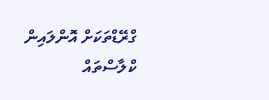ގްރޭޑްތަކަށް އޮންލައިން ކްލާސްތައް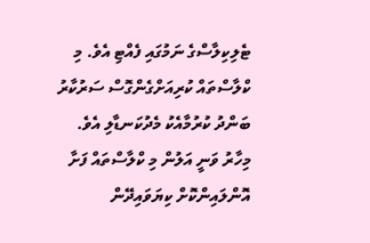ޓެލިކިލާސްގެ ނަމުގައި ފެއްޓި އެވެ. މި ކްލާސްތައް ކުރިއަށްގެންގޮސް ސަރުކާރު ބަންދު ކުރުމާއެކު މެދުކަނޑާލި އެވެ. މިހާރު ވަނީ އަލުން މި ކްލާސްތައް ފަށާ އޮންލައިންކޮށް ކިޔަވައިދޭން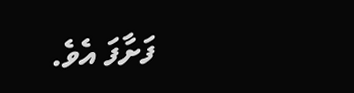ފަށާފަ އެވެ.